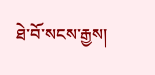ཐེ་བོ་སངས་རྒྱས།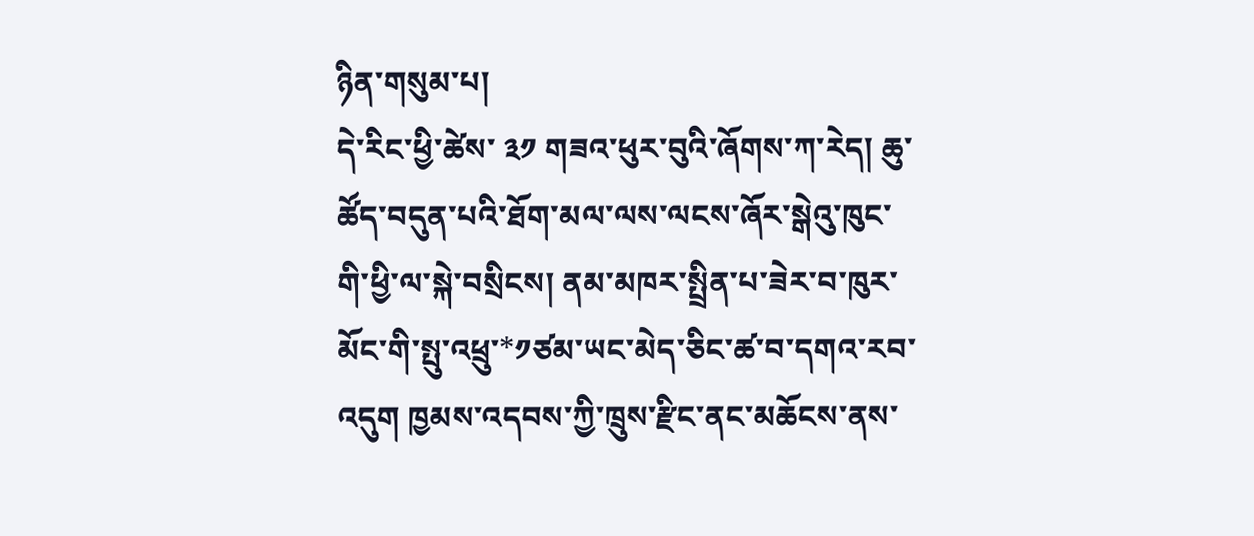ཉིན་གསུམ་པ།
དེ་རིང་ཕྱི་ཚེས་ ༣༡ གཟའ་ཕུར་བུའི་ཞོགས་ཀ་རེད། ཆུ་ཚོད་བདུན་པའི་ཐོག་མལ་ལས་ལངས་ཞོར་སྒེའུ་ཁུང་གི་ཕྱི་ལ་སྐེ་བསྲིངས། ནམ་མཁར་སྤྲིན་པ་ཟེར་བ་ཁུར་མོང་གི་སྤུ་འཕྲུ་*༡ཙམ་ཡང་མེད་ཅིང་ཚ་བ་དགའ་རབ་འདུག ཁྱམས་འདབས་ཀྱི་ཁྲུས་རྫིང་ནང་མཆོངས་ནས་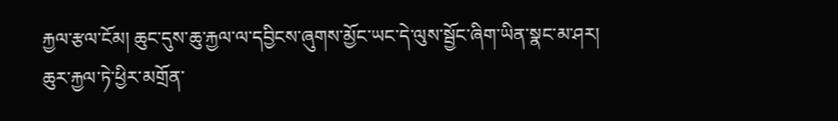རྐྱལ་རྩལ་ངོམ། ཆུང་དུས་ཆུ་རྐྱལ་ལ་དབྱིངས་ཞུགས་མྱོང་ཡང་དེ་ལུས་སྦྱོང་ཞིག་ཡིན་སྣང་མ་ཤར། ཆུར་རྐྱལ་ཏེ་ཕྱིར་མགྲོན་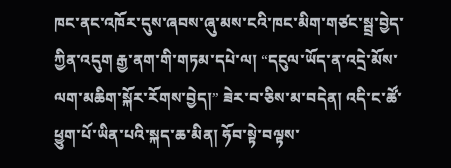ཁང་ནང་འཁོར་དུས་ཞབས་ཞུ་མས་ངའི་ཁང་མིག་གཙང་སྦྲ་བྱེད་ཀྱིན་འདུག རྒྱ་ནག་གི་གཏམ་དཔེ་ལ། “དངུལ་ཡོད་ན་འདྲེ་མོས་ལག་མཆིག་སྐོར་རོགས་བྱེད།” ཟེར་བ་ཅིས་མ་བདེན། འདི་ང་ཚོ་ཕྱུག་པོ་ཡིན་པའི་སྐད་ཆ་མིན། ཧོབ་སྟེ་བལྟས་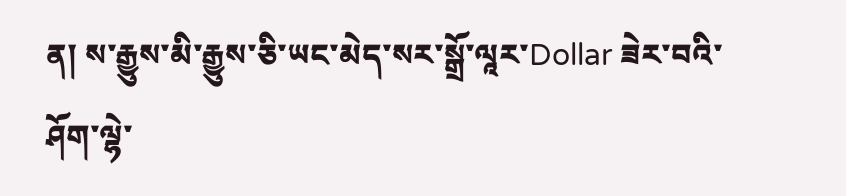ན། ས་རྒྱུས་མི་རྒྱུས་ཅི་ཡང་མེད་སར་སྒྲོ་ལཱར་Dollar ཟེར་བའི་ཤོག་ལྷེ་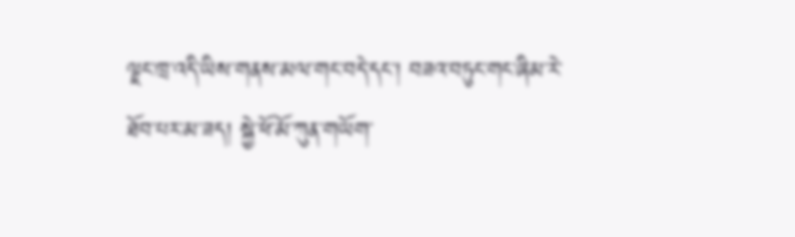ལྗང་ཁྲ་འདི་ཡིས་གནས་མལ་གང་བདེ་དང་། བཟའ་བཏུང་གང་ཞིམ་རེ་ཐོབ་པར་མ་ཟད། སྐྱེ་ཕོ་མོ་ཀུན་གཡོག་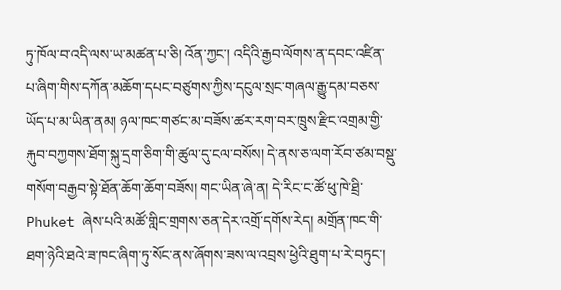ཏུ་ཁོལ་བ་འདི་ལས་ཡ་མཚན་པ་ཅི། འོན་ཀྱང་། འདིའི་རྒྱབ་ལོགས་ན་དབང་འཛིན་པ་ཞིག་གིས་དཀོན་མཆོག་དཔང་བཙུགས་ཀྱིས་དངུལ་སྲང་གཞལ་རྒྱུ་དམ་བཅས་ཡོད་པ་མ་ཡིན་ནམ། ཉལ་ཁང་གཙང་མ་བཟོས་ཚར་རག་བར་ཁྲུས་རྫིང་འགྲམ་གྱི་རྐུབ་བཀྱགས་ཐོག་སྐུ་དྲག་ཅིག་གི་ཚུལ་དུ་ངལ་བསོས། དེ་ནས་ཅ་ལག་རོབ་ཙམ་བསྡུ་གསོག་བརྒྱབ་སྟེ་ཐོན་ཆོག་ཆོག་བཟོས། གང་ཡིན་ཞེ་ན། དེ་རིང་ང་ཚོ་ཕུ་ཁེ་ཐྲི་Phuket ཞེས་པའི་མཚོ་གླིང་གྲགས་ཅན་དེར་འགྲོ་དགོས་རེད། མགྲོན་ཁང་གི་ཐག་ཉེའི་ཐའེ་ཟ་ཁང་ཞིག་ཏུ་སོང་ནས་ཞོགས་ཟས་ལ་འབྲས་ཕྱེའི་ཐུག་པ་རེ་བཏུང་།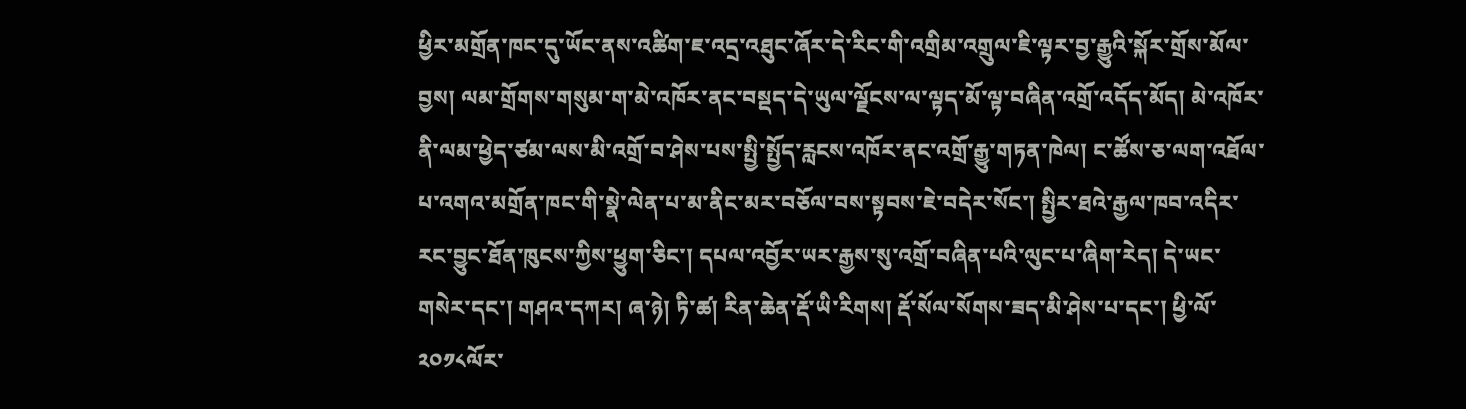ཕྱིར་མགྲོན་ཁང་དུ་ཡོང་ནས་འཚིག་ཇ་འདྲ་འཐུང་ཞོར་དེ་རིང་གི་འགྲིམ་འགྲུལ་ཇི་ལྟར་བྱ་རྒྱུའི་སྐོར་གྲོས་མོལ་བྱས། ལམ་གྲོགས་གསུམ་ག་མེ་འཁོར་ནང་བསྡད་དེ་ཡུལ་ལྗོངས་ལ་ལྟད་མོ་ལྟ་བཞིན་འགྲོ་འདོད་མོད། མེ་འཁོར་ནི་ལམ་ཕྱེད་ཙམ་ལས་མི་འགྲོ་བ་ཤེས་པས་སྤྱི་སྤྱོད་རླངས་འཁོར་ནང་འགྲོ་རྒྱུ་གཏན་ཁེལ། ང་ཚོས་ཅ་ལག་འཐོལ་པ་འགའ་མགྲོན་ཁང་གི་སྣེ་ལེན་པ་མ་ནིང་མར་བཅོལ་བས་སྟབས་ཇེ་བདེར་སོང་། སྤྱིར་ཐའེ་རྒྱལ་ཁབ་འདིར་རང་བྱུང་ཐོན་ཁུངས་ཀྱིས་ཕྱུག་ཅིང་། དཔལ་འབྱོར་ཡར་རྒྱས་སུ་འགྲོ་བཞིན་པའི་ལུང་པ་ཞིག་རེད། དེ་ཡང་གསེར་དང་། གཤའ་དཀར། ཞ་ཉེ། ཏི་ཚ། རིན་ཆེན་རྡོ་ཡི་རིགས། རྡོ་སོལ་སོགས་ཟད་མི་ཤེས་པ་དང་། ཕྱི་ལོ་༢༠༡༨ལོར་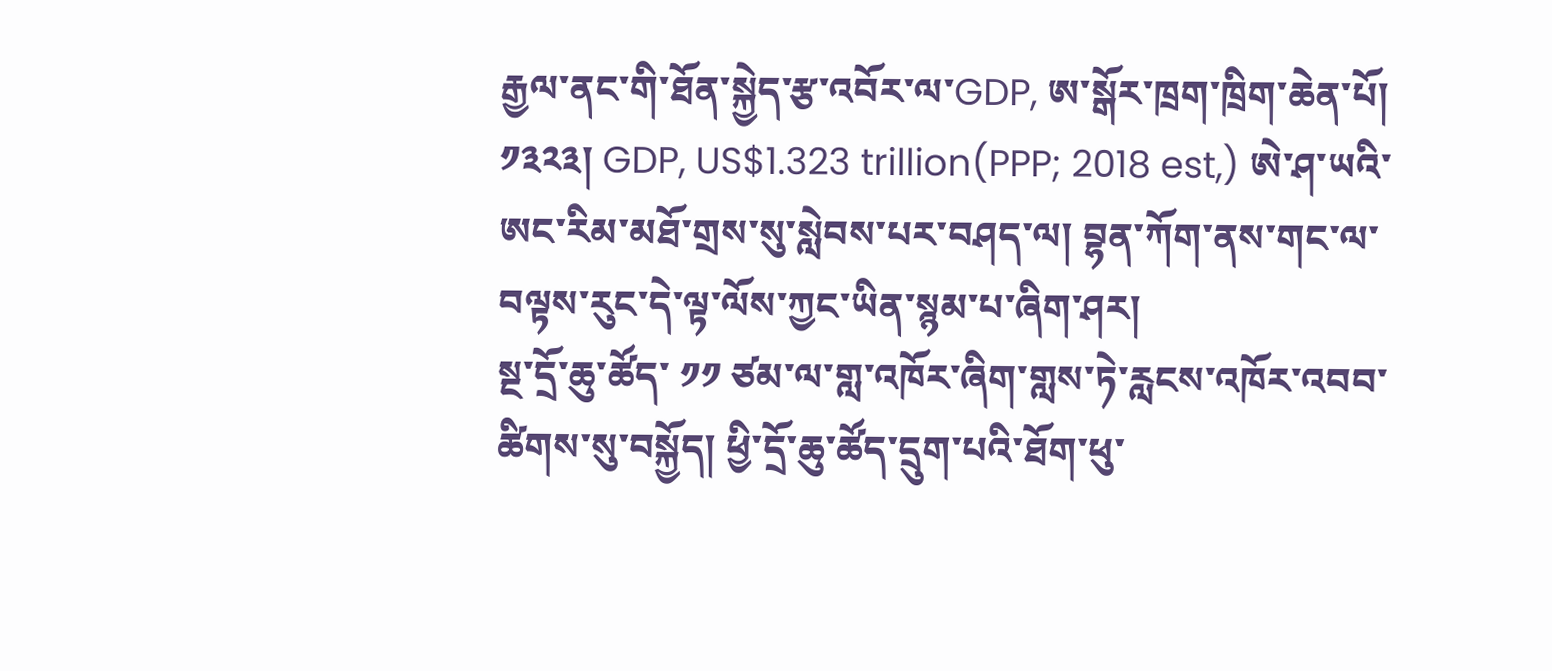རྒྱལ་ནང་གི་ཐོན་སྐྱེད་རྩ་འབོར་ལ་GDP, ཨ་སྒོར་ཁྲག་ཁྲིག་ཆེན་པོ། ༡༣༢༣། GDP, US$1.323 trillion(PPP; 2018 est,) ཨེ་ཤ་ཡའི་ཨང་རིམ་མཐོ་གྲས་སུ་སླེབས་པར་བཤད་ལ། བྷན་ཀོག་ནས་གང་ལ་བལྟས་རུང་དེ་ལྟ་ལོས་ཀྱང་ཡིན་སྙམ་པ་ཞིག་ཤར།
སྔ་དྲོ་ཆུ་ཚོད་ ༡༡ ཙམ་ལ་གླ་འཁོར་ཞིག་གླས་ཏེ་རླངས་འཁོར་འབབ་ཚིགས་སུ་བསྐྱོད། ཕྱི་དྲོ་ཆུ་ཚོད་དྲུག་པའི་ཐོག་ཕུ་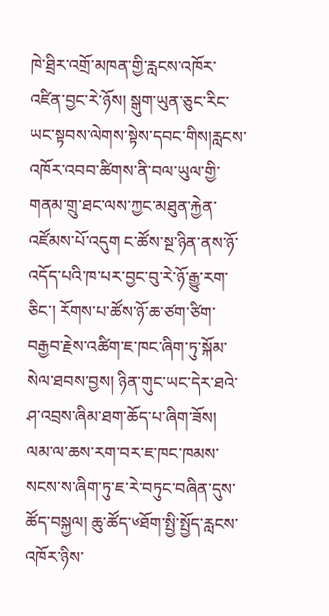ཁེ་ཐྲིར་འགྲོ་མཁན་གྱི་རླངས་འཁོར་འཛིན་བྱང་རེ་ཉོས། སྒུག་ཡུན་ཅུང་རིང་ཡང་སྟབས་ལེགས་སྟེས་དབང་གིས།རླངས་འཁོར་འབབ་ཚིགས་ནི་བལ་ཡུལ་གྱི་གནམ་གྲུ་ཐང་ལས་ཀྱང་མཐུན་རྐྱེན་འཛོམས་པོ་འདུག ང་ཚོས་སྔ་ཉིན་ནས་ཉོ་འདོད་པའི་ཁ་པར་བྱང་བུ་རེ་ཉོ་རྒྱུ་རག་ཅིང་། རོགས་པ་ཚོས་ཉོ་ཆ་ཙག་ཙིག་བརྒྱབ་རྗེས་འཚིག་ཇ་ཁང་ཞིག་ཏུ་སྐོམ་སེལ་ཐབས་བྱས། ཉིན་གུང་ཡང་དེར་ཐའེ་ཤ་འབྲས་ཞིམ་ཐག་ཆོད་པ་ཞིག་ཟོས། ལམ་ལ་ཆས་རག་བར་ཇ་ཁང་ཁམས་སངས་ས་ཞིག་ཏུ་ཇ་རེ་བཏུང་བཞིན་དུས་ཚོད་བསྐྱལ། ཆུ་ཚོད་༦ཐོག་སྤྱི་སྤྱོད་རླངས་འཁོར་ཉིས་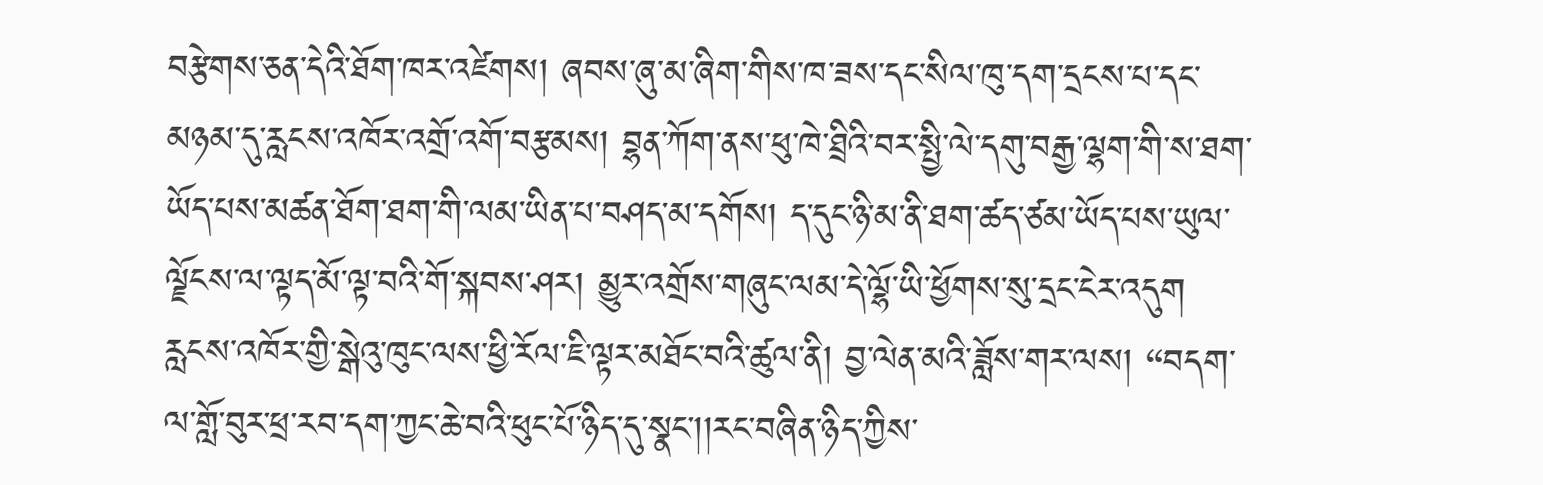བརྩེགས་ཅན་དེའི་ཐོག་ཁར་འཛེགས། ཞབས་ཞུ་མ་ཞིག་གིས་ཁ་ཟས་དང་སིལ་ཁུ་དག་དྲངས་པ་དང་མཉམ་དུ་རླངས་འཁོར་འགྲོ་འགོ་བརྩམས། བྷན་ཀོག་ནས་ཕུ་ཁེ་ཐྲིའི་བར་སྤྱི་ལེ་དགུ་བརྒྱ་ལྷག་གི་ས་ཐག་ཡོད་པས་མཚན་ཐོག་ཐག་གི་ལམ་ཡིན་པ་བཤད་མ་དགོས། ད་དུང་ཉི་མ་ནི་ཐག་ཚད་ཙམ་ཡོད་པས་ཡུལ་ལྗོངས་ལ་ལྟད་མོ་ལྟ་བའི་གོ་སྐབས་ཤར། མྱུར་འགྲོས་གཞུང་ལམ་དེ་ལྷོ་ཡི་ཕྱོགས་སུ་དྲང་ངེར་འདུག རླངས་འཁོར་གྱི་སྒེའུ་ཁུང་ལས་ཕྱི་རོལ་ཇི་ལྟར་མཐོང་བའི་ཚུལ་ནི། བྱ་ལེན་མའི་ཟློས་གར་ལས། “བདག་ལ་གློ་བུར་ཕྲ་རབ་དག་ཀྱང་ཆེ་བའི་ཕུང་པོ་ཉིད་དུ་སྣང་།།རང་བཞིན་ཉིད་ཀྱིས་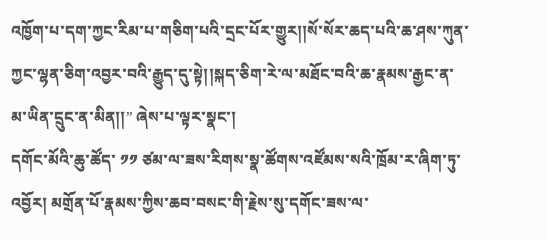འཁྱོག་པ་དག་ཀྱང་རིམ་པ་གཅིག་པའི་དྲང་པོར་གྱུར།།སོ་སོར་ཆད་པའི་ཆ་ཤས་ཀུན་ཀྱང་ལྷན་ཅིག་འབྱར་བའི་རྒྱུད་དུ་སྟེ།།སྐད་ཅིག་རེ་ལ་མཐོང་བའི་ཆ་རྣམས་རྒྱང་ན་མ་ཡིན་དྲུང་ན་མིན།།” ཞེས་པ་ལྟར་སྣང་།
དགོང་མོའི་ཆུ་ཚོད་ ༡༡ ཙམ་ལ་ཟས་རིགས་སྣ་ཚོགས་འཛོམས་སའི་ཁྲོམ་ར་ཞིག་ཏུ་འབྱོར། མགྲོན་པོ་རྣམས་ཀྱིས་ཆབ་བསང་གི་རྗེས་སུ་དགོང་ཟས་ལ་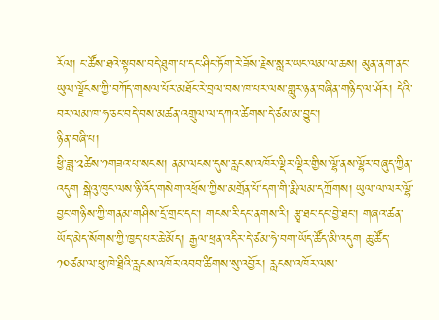རོལ། ང་ཚོས་ཐའེ་སྟབས་བདེ་ཐུག་པ་དང་ཤིང་ཏོག་རེ་ཟོས་རྗེས་སླར་ཡང་ལམ་ལ་ཆས། མུན་ནག་ནང་ཡུལ་ལྗོངས་ཀྱི་བཀོད་གསལ་པོར་མཐོང་རེ་བྲལ་བས་ཁ་པར་ལས་གླུར་ཉན་བཞིན་གཉིད་ལ་ཤོར། དེའི་བར་ལམ་ཁ་ཧ་ཅང་བདེ་བས་མཚན་འགྲུལ་ལ་དཀའ་ཚེགས་དེ་ཙམ་མ་བྱུང་།
ཉིན་བཞི་པ།
ཕྱི་ཟླ་༢ཚེས་༡གཟའ་པ་སངས། ནམ་ལངས་དུས་རླངས་འཁོར་ལྡིར་ལྡིར་གྱིས་ལྷོ་ནས་ལྷོར་བཞུད་ཀྱིན་འདུག སྒེའུ་ཁུང་ལས་ཉི་འོད་གསེག་འཕྲོས་ཀྱིས་མགྲོན་པོ་དག་གི་རྨི་ལམ་དཀྲོགས། ཡུལ་ལ་ལར་ལྷོ་བྱང་གཉིས་ཀྱི་གནམ་གཤིས་དྲོ་གྲང་དང་། གངས་རི་དང་ནགས་རི། རྩྭ་ཐང་དང་བྱེ་ཐང་། གཞའ་ཚན་ཡོད་མེད་སོགས་ཀྱི་ཁྱད་པར་ཆེ་མོད། རྒྱལ་ཕྲན་འདིར་དེ་ཙམ་ཧེ་བག་ཡོད་ཚོད་མི་འདུག ཆུ་ཚོད་༡༠ཙམ་ལ་ཕུ་ཁེ་ཐྲིའི་རླངས་འཁོར་འབབ་ཚིགས་སུ་འབྱོར། རླངས་འཁོར་ལས་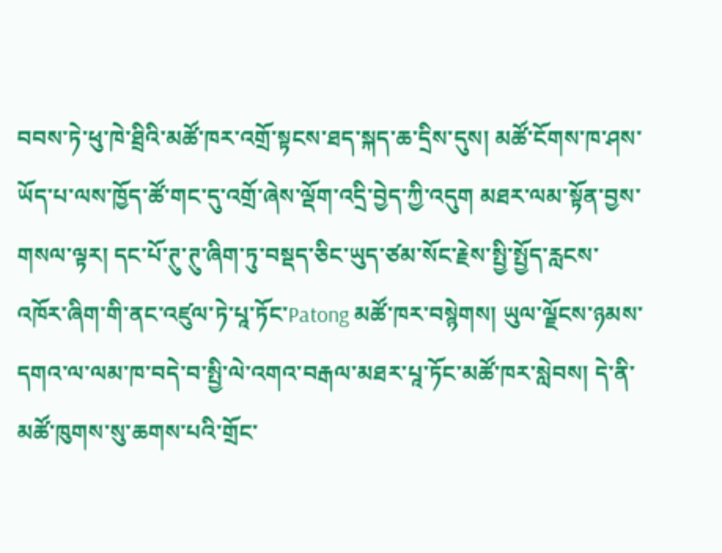བབས་ཏེ་ཕུ་ཁེ་ཐྲིའི་མཚོ་ཁར་འགྲོ་སྟངས་ཐད་སྐད་ཆ་དྲིས་དུས། མཚོ་ངོགས་ཁ་ཤས་ཡོད་པ་ལས་ཁྱོད་ཚོ་གང་དུ་འགྲོ་ཞེས་ལྡོག་འདྲི་བྱེད་ཀྱི་འདུག མཐར་ལམ་སྟོན་བྱས་གསལ་ལྟར། དང་པོ་ཊུ་ཊུ་ཞིག་ཏུ་བསྡད་ཅིང་ཡུད་ཙམ་སོང་རྗེས་སྤྱི་སྤྱོད་རླངས་འཁོར་ཞིག་གི་ནང་འཛུལ་ཏེ་པཱ་ཏོང་Patong མཚོ་ཁར་བསྙེགས། ཡུལ་ལྗོངས་ཉམས་དགའ་ལ་ལམ་ཁ་བདེ་བ་སྤྱི་ལེ་འགའ་བརྒལ་མཐར་པཱ་ཏོང་མཚོ་ཁར་སླེབས། དེ་ནི་མཚོ་ཁུགས་སུ་ཆགས་པའི་གྲོང་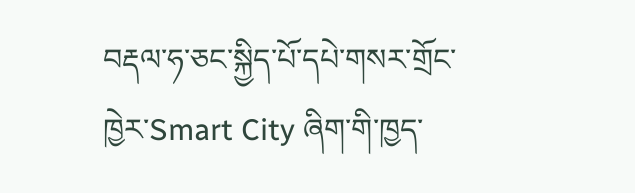བརྡལ་ཧ་ཅང་སྐྱིད་པོ་དཔེ་གསར་གྲོང་ཁྱེར་Smart City ཞིག་གི་ཁྱད་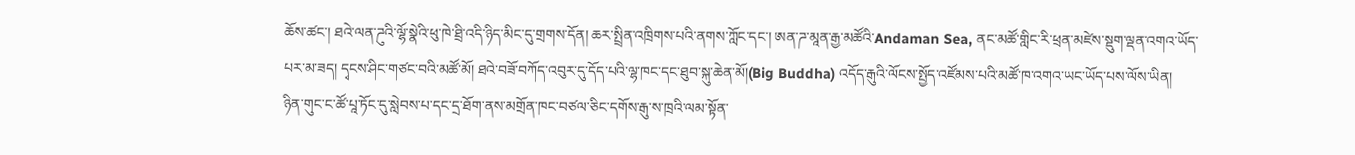ཆོས་ཚང་། ཐའེ་ལན་ཌུའི་ལྷོ་སྣེའི་ཕུ་ཁེ་ཐྲི་འདི་ཉིད་མིང་དུ་གྲགས་དོན། ཆར་སྤྲིན་འཁྲིགས་པའི་ནགས་ཀློང་དང་། ཨན་ཌ་མཱན་རྒྱ་མཚོའི་Andaman Sea, ནང་མཚོ་གླིང་རི་ཕྲན་མཛེས་སྡུག་ལྡན་འགའ་ཡོད་པར་མ་ཟད། དྭངས་ཤིང་གཙང་བའི་མཚོ་མོ། ཐའེ་བཟོ་བཀོད་འབུར་དུ་དོད་པའི་ལྷ་ཁང་དང་ཐུབ་སྐུ་ཆེན་མོ།(Big Buddha) འདོད་རྒུའི་ལོངས་སྤྱོད་འཛོམས་པའི་མཚོ་ཁ་འགའ་ཡང་ཡོད་པས་ལོས་ཡིན།
ཉིན་གུང་ང་ཚོ་པཱ་ཏོང་དུ་སླེབས་པ་དང་དྲ་ཐོག་ནས་མགྲོན་ཁང་བཙལ་ཅིང་དགོས་རྒུ་ས་ཁྲའི་ལམ་སྟོན་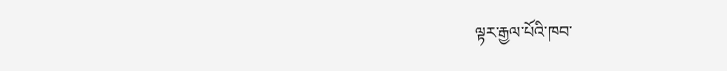ལྟར་རྒྱལ་པོའི་ཁབ་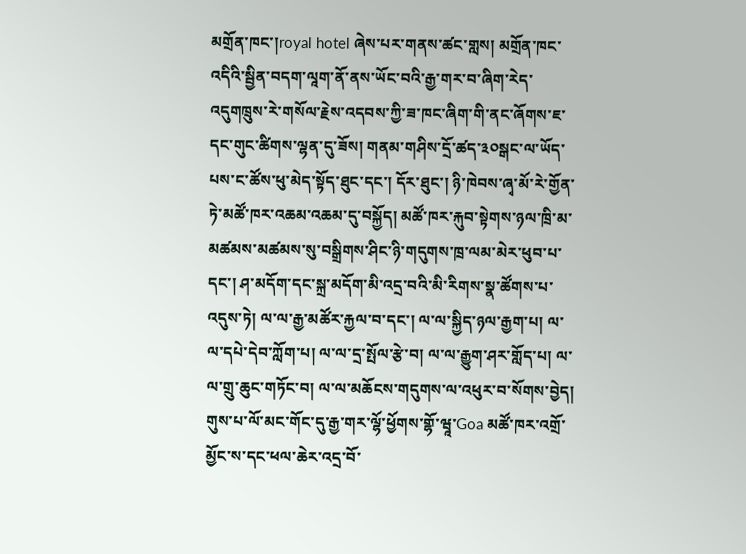མགྲོན་ཁང་།royal hotel ཞེས་པར་གནས་ཚང་གླས། མགྲོན་ཁང་འདིའི་སྦྱིན་བདག་ལཱག་ནོ་ནས་ཡོང་བའི་རྒྱ་གར་བ་ཞིག་རེད་འདུགཁྲུས་རེ་གསོལ་རྗེས་འདབས་ཀྱི་ཟ་ཁང་ཞིག་གི་ནང་ཞོགས་ཇ་དང་གུང་ཚིགས་ལྷན་དུ་ཟོས། གནམ་གཤིས་དྲོ་ཚད་༣༠སྒང་ལ་ཡོད་པས་ང་ཚོས་ཕུ་མེད་སྟོད་ཐུང་དང་། དོར་ཐུང་། ཉི་ཁེབས་ཞྭ་མོ་རེ་གྱོན་ཏེ་མཚོ་ཁར་འཆམ་འཆམ་དུ་བསྐྱོད། མཚོ་ཁར་རྐུབ་སྟེགས་ཉལ་ཁྲི་མ་མཚམས་མཚམས་སུ་བསྒྲིགས་ཤིང་ཉི་གདུགས་ཁྲ་ལམ་མེར་ཕུབ་པ་དང་། ཤ་མདོག་དང་སྐྲ་མདོག་མི་འདྲ་བའི་མི་རིགས་སྣ་ཚོགས་པ་འདུས་ཏེ། ལ་ལ་རྒྱ་མཚོར་རྐྱལ་བ་དང་། ལ་ལ་སྐྱིད་ཉལ་རྒྱག་པ། ལ་ལ་དཔེ་དེབ་ཀློག་པ། ལ་ལ་དྲ་སྤོལ་རྩེ་བ། ལ་ལ་རྒྱུག་ཤར་གློད་པ། ལ་ལ་གྲུ་ཆུང་གཏོང་བ། ལ་ལ་མཆོངས་གདུགས་ལ་འཕུར་བ་སོགས་བྱེད། གུས་པ་ལོ་མང་གོང་དུ་རྒྱ་གར་ལྷོ་ཕྱོགས་གྷོ་ཝཱ་Goa མཚོ་ཁར་འགྲོ་མྱོང་ས་དང་ཕལ་ཆེར་འདྲ་བོ་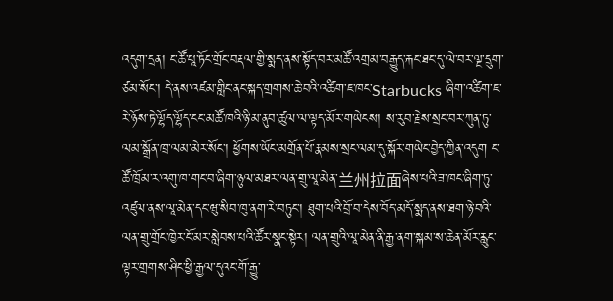འདུག་དྲན། ང་ཚོ་པཱ་ཏོང་གྲོང་བརྡལ་གྱི་སྨད་ནས་སྟོད་བར་མཚོ་འགྲམ་བརྒྱུད་རྐང་ཐང་དུ་ལེ་བར་ལྔ་དྲུག་ཙམ་སོང་། དེ་ནས་འཛམ་གླིང་ནང་སྐད་གྲགས་ཆེ་བའི་འཚིག་ཇ་ཁང་Starbucks ཞིག་འཚིག་ཇ་རེ་ཉོས་ཏེ་ལྷོད་ལྷོད་ངང་མཚོ་ཁའི་ཉི་མ་ནུབ་ཚུལ་ལ་ལྟད་མོར་གཡེངས། ས་རུབ་རྗེས་སྲང་བར་ཀུན་ཏུ་ལམ་སྒྲོན་ཁྲ་ལམ་མེར་སོང་། ཕྱོགས་ཡོང་མགྲོན་པོ་རྣམས་སྲང་ལམ་དུ་སྐོར་གཡེང་བྱེད་ཀྱིན་འདུག ང་ཚོ་ཁྲོམ་ར་འགུ་ཁ་གང་བ་ཞིག་ཉུལ་མཐར་ལན་གྲུ་ལཱ་མེན་兰州拉面ཞེས་པའི་ཟ་ཁང་ཞིག་ཏུ་འཛུལ་ནས་ལཱ་མེན་དང་ཝུ་སིབ་ཁུ་ནག་རེ་བཏུང་། ཐུག་པའི་བྲོ་བ་དེས་བོད་མདོ་སྨད་ནས་ཐག་ཉེ་བའི་ལན་གྲུ་གྲོང་ཁྱེར་ངོ་མར་སླེབས་པའི་ཚོར་སྣང་སྟེར། ལན་གྲུའི་ལཱ་མེན་ནི་རྒྱ་ནག་སྐམ་ས་ཆེན་མོར་རླུང་ལྟར་གྲགས་ཤིང་ཕྱི་རྒྱལ་དུའང་གོ་རྒྱུ་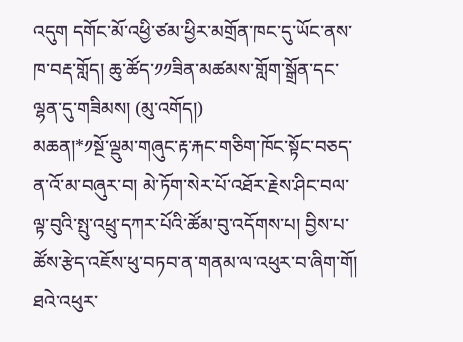འདུག དགོང་མོ་འཕྱི་ཙམ་ཕྱིར་མགྲོན་ཁང་དུ་ཡོང་ནས་ཁ་བརྡ་གློད། ཆུ་ཚོད་༡༡ཟིན་མཚམས་གློག་སྒྲོན་དང་ལྷན་དུ་གཟིམས། (མུ་འགོད།)
མཆན།*༡སྔོ་ལྡུམ་གཞུང་རྟ་རྐང་གཅིག་ཁོང་སྟོང་བཅད་ན་འོ་མ་བཞུར་བ། མེ་ཏོག་སེར་པོ་འཐོར་རྗེས་ཤིང་བལ་ལྟ་བུའི་སྤུ་འཕྲུ་དཀར་པོའི་ཚོམ་བུ་འདོགས་པ། བྱིས་པ་ཚོས་རྩེད་འཇོས་ཕུ་བཏབ་ན་གནམ་ལ་འཕུར་བ་ཞིག་གོ།
ཐའེ་འཕུར་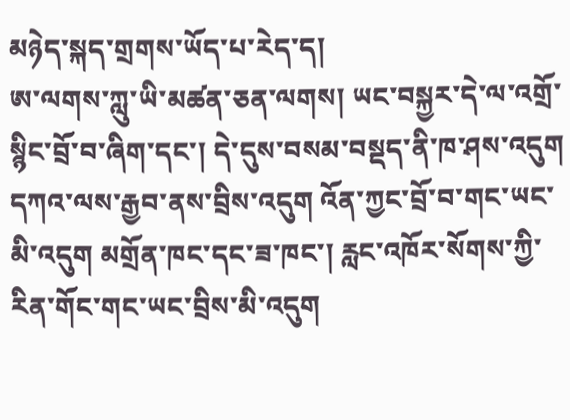མཉེད་སྐད་གྲགས་ཡོད་པ་རེད་ད།
ཨ་ལགས་ཀླུ་ཡི་མཚན་ཅན་ལགས། ཡང་བསྐྱར་དེ་ལ་འགྲོ་སྙིང་བྲོ་བ་ཞིག་དང་། དེ་དུས་བསམ་བསྡད་ནི་ཁ་ཤས་འདུག
དཀའ་ལས་རྒྱབ་ནས་བྲིས་འདུག འོན་ཀྱང་བྲོ་བ་གང་ཡང་མི་འདུག མགྲོན་ཁང་དང་ཟ་ཁང་། རླང་འཁོར་སོགས་ཀྱི་རིན་གོང་གང་ཡང་བྲིས་མི་འདུག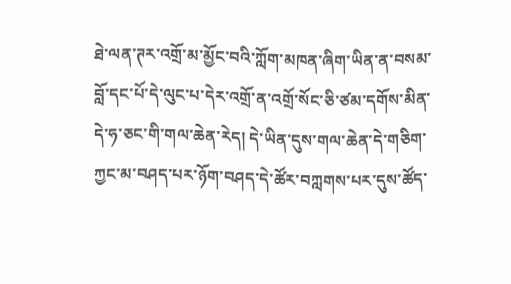ཐེ་ལན་ཊར་འགྲོ་མ་མྱོང་བའི་ཀློག་མཁན་ཞིག་ཡིན་ན་བསམ་བློ་དང་པོ་དེ་ལུང་པ་དེར་འགྲོ་ན་འགྲོ་སོང་ཅི་ཙམ་དགོས་མིན་དེ་ཧ་ཅང་གི་གལ་ཆེན་རེད། དེ་ཡིན་དུས་གལ་ཆེན་དེ་གཅིག་ཀྱང་མ་བཤད་པར་ཉོག་བཤད་དེ་ཚོར་བཀླགས་པར་དུས་ཚོད་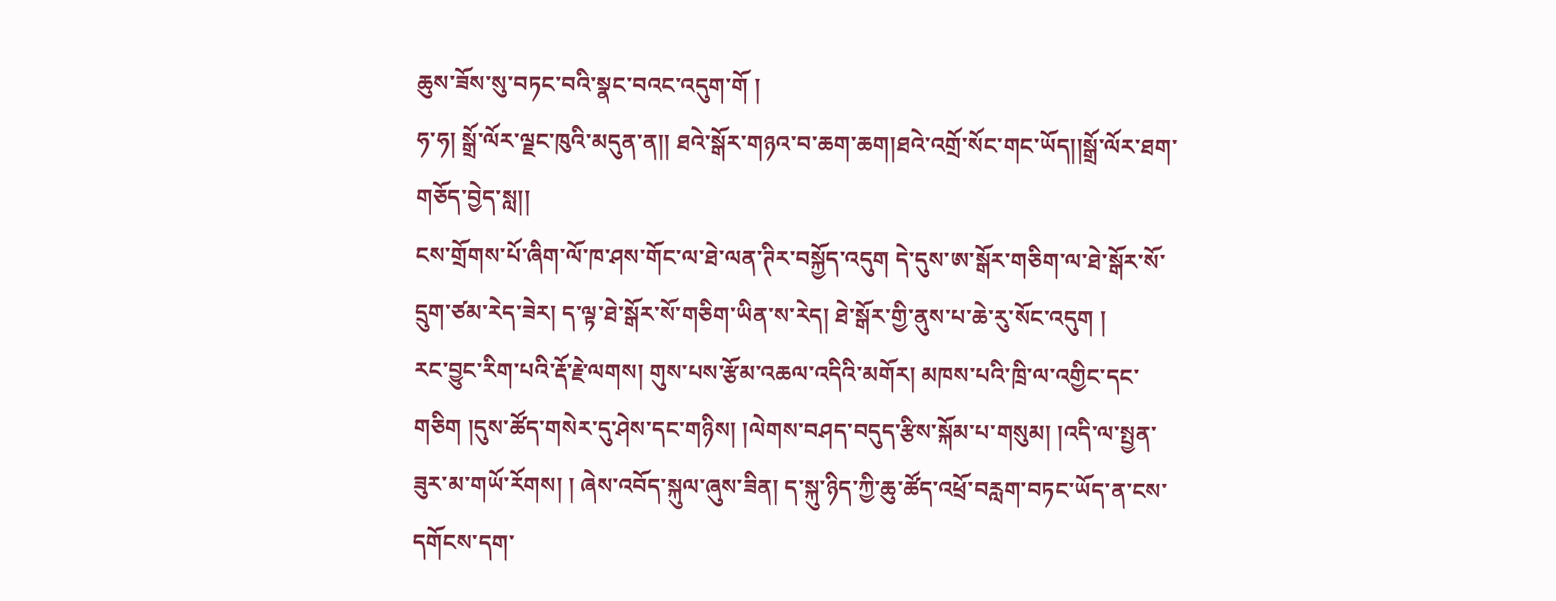ཆུས་ཟོས་སུ་བཏང་བའི་སྣང་བའང་འདུག་གོ །
ཧ་ཧ། སྒྲོ་ལོར་ལྗང་ཁུའི་མདུན་ན།། ཐའེ་སྒོར་གཉའ་བ་ཆག་ཆག།ཐའེ་འགྲོ་སོང་གང་ཡོད།།སྒྲོ་ལོར་ཐག་གཅོད་བྱེད་སླ།།
ངས་གྲོགས་པོ་ཞིག་ལོ་ཁ་ཤས་གོང་ལ་ཐེ་ལན་ཊིར་བསྐྱོད་འདུག དེ་དུས་ཨ་སྒོར་གཅིག་ལ་ཐེ་སྒོར་སོ་དྲུག་ཙམ་རེད་ཟེར། ད་ལྟ་ཐེ་སྒོར་སོ་གཅིག་ཡིན་ས་རེད། ཐེ་སྒོར་གྱི་ནུས་པ་ཆེ་རུ་སོང་འདུག །
རང་བྱུང་རིག་པའི་རྡོ་རྗེ་ལགས། གུས་པས་རྩོམ་འཆལ་འདིའི་མགོར། མཁས་པའི་ཁྲི་ལ་འགྱིང་དང་གཅིག །དུས་ཚོད་གསེར་དུ་ཤེས་དང་གཉིས། །ལེགས་བཤད་བདུད་རྩིས་སྐོམ་པ་གསུམ། །འདི་ལ་སྤྱན་ཟུར་མ་གཡོ་རོགས། ། ཞེས་འབོད་སྐུལ་ཞུས་ཟིན། ད་སྐུ་ཉིད་ཀྱི་ཆུ་ཚོད་འཕྲོ་བརླག་བཏང་ཡོད་ན་ངས་དགོངས་དག་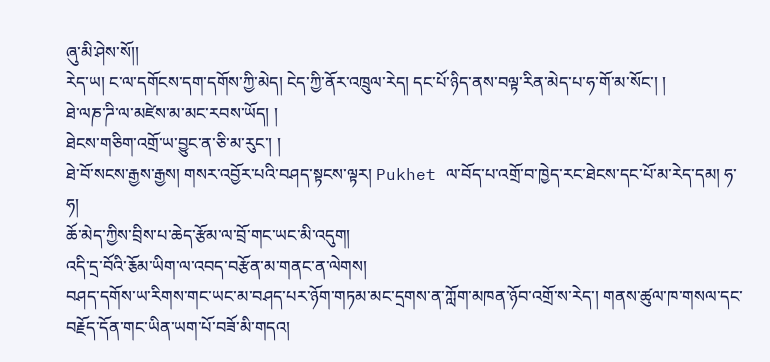ཞུ་མི་ཤེས་སོ།།
རེད་ཡ། ང་ལ་དགོངས་དག་དགོས་ཀྱི་མེད། ངེད་ཀྱི་ནོར་འཁྲུལ་རེད། དང་པོ་ཉིད་ནས་བལྟ་རིན་མེད་པ་ཧ་གོ་མ་སོང་། །
ཐེ་ལཎ་ཌི་ལ་མཛེས་མ་མང་རབས་ཡོད། །
ཐེངས་གཅིག་འགྲོ་ཡ་བྱུང་ན་ཅི་མ་རུང་། །
ཐེ་བོ་སངས་རྒྱས་རྒྱས། གསར་འབྱོར་པའི་བཤད་སྟངས་ལྟར། Pukhet ལ་བོད་པ་འགྲོ་བ་ཁྱེད་རང་ཐེངས་དང་པོ་མ་རེད་དམ། ཧ་ཧ།
ཆོ་མེད་ཀྱིས་བྲིས་པ་ཆེད་རྩོམ་ལ་བྲོ་གང་ཡང་མི་འདུག།
འདི་དྲ་བོའི་རྕོམ་ཡིག་ལ་འབད་བརྩོན་མ་གནང་ན་ལེགས།
བཤད་དགོས་ཡ་རིགས་གང་ཡང་མ་བཤད་པར་ཉོག་གཏམ་མང་དྲགས་ན་ཀློག་མཁན་ཉོབ་འགྲོ་ས་རེད་། གནས་ཚུལ་ཁ་གསལ་དང་བརྗོད་དོན་གང་ཡིན་ཡག་པོ་བཟོ་མི་གདའ།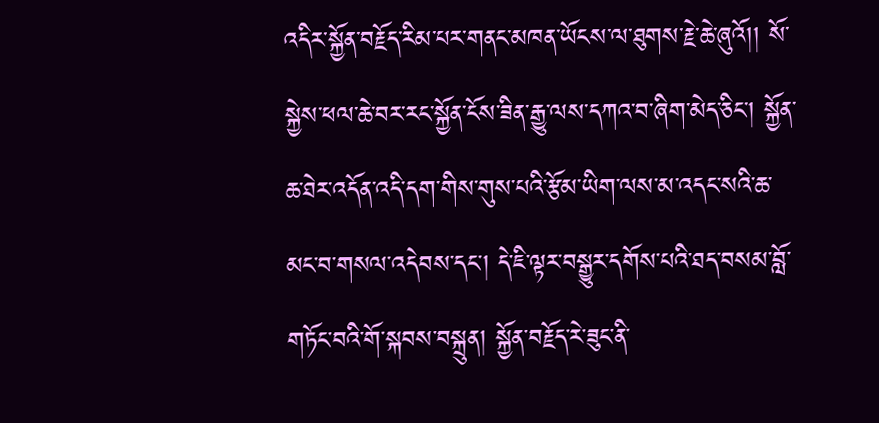འདིར་སྐྱོན་བརྗོད་རིམ་པར་གནང་མཁན་ཡོངས་ལ་ཐུགས་རྗེ་ཆེ་ཞུའོ།། སོ་སྐྱེས་ཕལ་ཆེ་བར་རང་སྐྱོན་ངོས་ཟིན་རྒྱུ་ལས་དཀའ་བ་ཞིག་མེད་ཅིང་། སྐྱོན་ཆ་ཐེར་འདོན་འདི་དག་གིས་གུས་པའི་རྩོམ་ཡིག་ལས་མ་འདང་སའི་ཆ་མང་བ་གསལ་འདེབས་དང་། དེ་ཇི་ལྟར་བསྒྱུར་དགོས་པའི་ཐད་བསམ་བློ་གཏོང་བའི་གོ་སྐབས་བསྐྲུན། སྐྱོན་བརྗོད་རེ་ཟུང་ནི་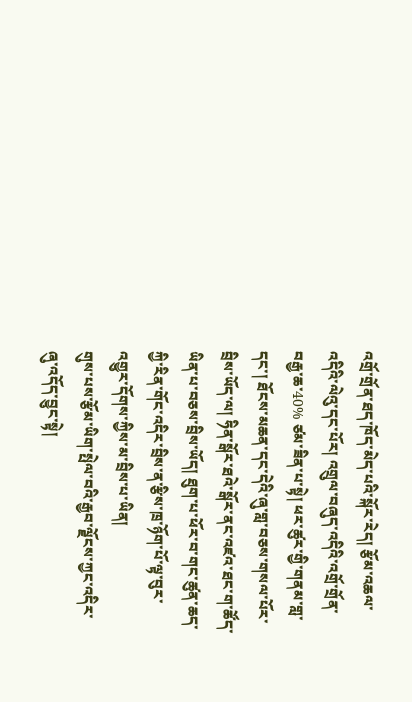འགྲོ་གྲོན་ཐད་ཁོད་མེད་པའི་སྐོར་རེད། རྩོམ་འཆལ་འདིའི་ལེའུ་དང་པོར། འགྲུལ་བཞུད་འདིའི་འགྲོ་གྲོན་བརྒྱ་ཆ་40% ཙམ་ཟིན་པ་སྟེ། ཕར་ཚུར་གྱི་གནམ་གླ་དང་། ཐོངས་མཆན་དང་དེའི་ཞུ་གླ་བཅས་གསལ་པོར་བྲིས་ཡོད་ལ། ཧིན་སྒོར་ཐའེ་སྒོར་ནང་འཛའ་ཐང་ག་ཚོད་ཡིན་པ་བཅས་བྲིས་ཡོད། ཐུག་པ་ཕོར་བ་གང་ཚུན་ཆད་ཀྱི་རིན་གོང་འདིར་བྲིས་ན་རྩིས་ཁྲ་ཉོག་པོ་ལྟ་བུར་འགྱུར་དོགས་ཀྱིས་མ་བྲིས་པ་ཡིན།
གུས་པས་རྩོམ་ཡིག་སྤེལ་བའི་རྒྱབ་ལྗོངས་ཀྱང་འདིར་ཞུ་འདོད་བྱུང་སྟེ།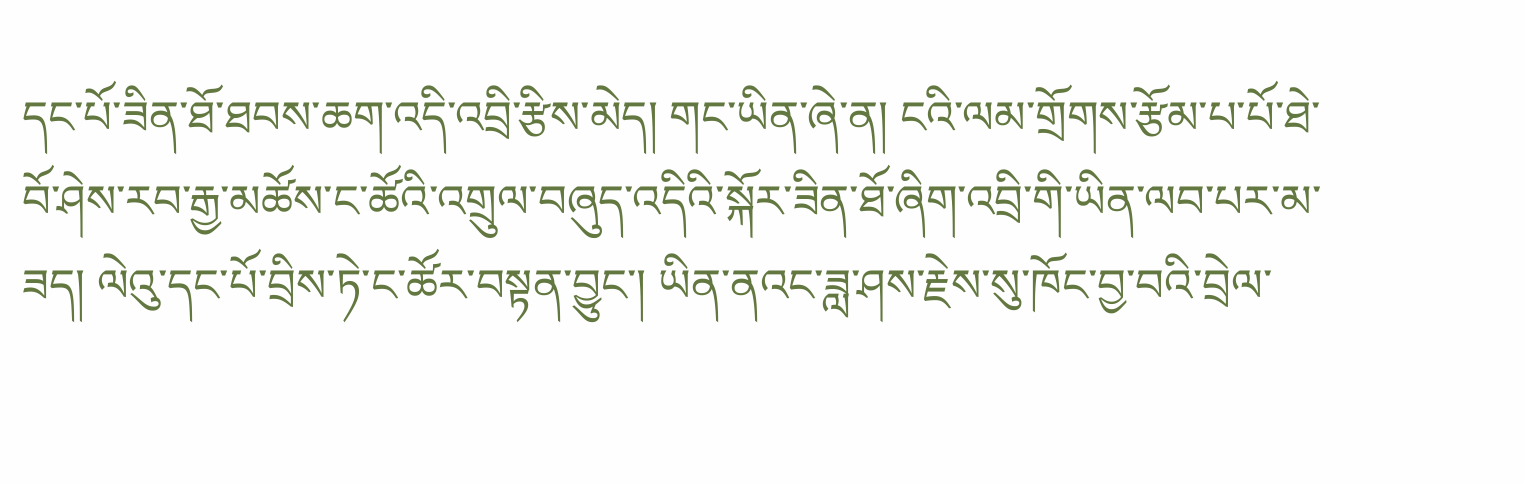དང་པོ་ཟིན་ཐོ་ཐབས་ཆག་འདི་འབྲི་རྩིས་མེད། གང་ཡིན་ཞེ་ན། ངའི་ལམ་གྲོགས་རྩོམ་པ་པོ་ཐེ་བོ་ཤེས་རབ་རྒྱ་མཚོས་ང་ཚོའི་འགྲུལ་བཞུད་འདིའི་སྐོར་ཟིན་ཐོ་ཞིག་འབྲི་གི་ཡིན་ལབ་པར་མ་ཟད། ལེའུ་དང་པོ་བྲིས་ཏེ་ང་ཚོར་བསྟན་བྱུང་། ཡིན་ནའང་ཟླ་ཤས་རྗེས་སུ་ཁོང་བྱ་བའི་བྲེལ་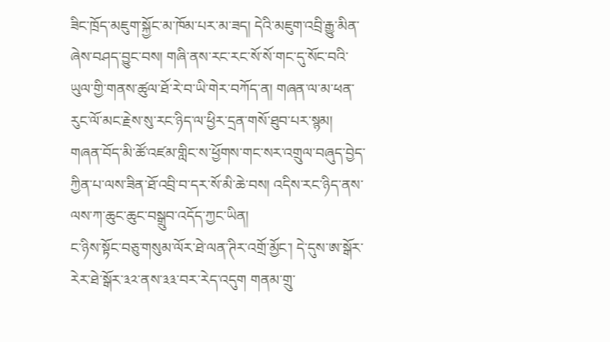ཟིང་ཁྲོད་མཇུག་སྐྱོང་མ་ཁོམ་པར་མ་ཟད། དེའི་མཇུག་འབྲི་རྒྱུ་མིན་ཞེས་བཤད་བྱུང་བས། གཞི་ནས་རང་རང་སོ་སོ་གང་དུ་སོང་བའི་ཡུལ་གྱི་གནས་ཚུལ་ཐོ་རེ་བ་ཡི་གེར་བཀོད་ན། གཞན་ལ་མ་ཕན་རུང་ལོ་མང་རྗེས་སུ་རང་ཉིད་ལ་ཕྱིར་དྲན་གསོ་ཐུབ་པར་སྙམ། གཞན་བོད་མི་ཚོ་འཛམ་གླིང་ས་ཕྱོགས་གང་སར་འགྲུལ་བཞུད་བྱེད་ཀྱིན་པ་ལས་ཟིན་ཐོ་འབྲི་བ་དར་སོ་མི་ཆེ་བས། འདིས་རང་ཉིད་ནས་ལས་ཀ་ཆུང་ཆུང་བསྒྲུབ་འདོད་ཀྱང་ཡིན།
ང་ཉིས་སྟོང་བཅུ་གསུམ་ལོར་ཐེ་ལན་ཊིར་འགྲོ་མྱོང་། དེ་དུས་ཨ་སྒོར་རེར་ཐེ་སྒོར་༣༢་ནས་༣༣་བར་རེད་འདུག གནམ་གྲུ་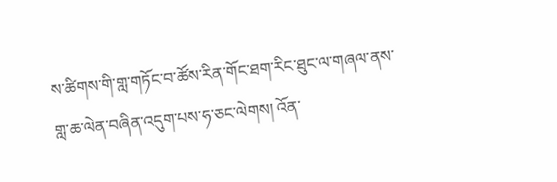ས་ཚིགས་གི་གླ་གཏོང་བ་ཚོས་རིན་གོང་ཐག་རིང་ཐུང་ལ་གཞལ་ནས་གླ་ཆ་ལེན་བཞིན་འདུག་པས་ཧ་ཅང་ལེགས། འོན་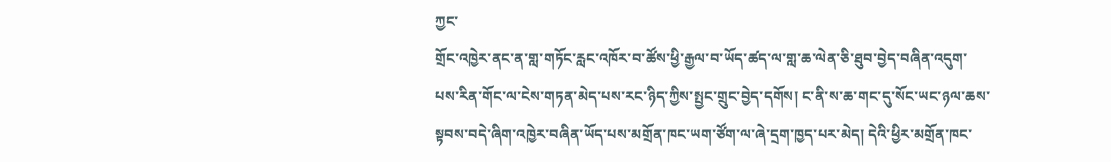ཀྱང་
གྲོང་འཁྱེར་ནང་ན་གླ་གཏོང་རླང་འཁོར་བ་ཚོས་ཕྱི་རྒྱལ་བ་ཡོད་ཚད་ལ་གླ་ཆ་ལེན་ཅི་ཐུབ་བྱེད་བཞིན་འདུག་པས་རིན་གོང་ལ་ངེས་གཏན་མེད་པས་རང་ཉིད་ཀྱིས་སྤྱང་གྲུང་བྱེད་དགོས། ང་ནི་ས་ཆ་གང་དུ་སོང་ཡང་ཉལ་ཆས་སྟབས་བདེ་ཞིག་འཁྱེར་བཞིན་ཡོད་པས་མགྲོན་ཁང་ཡག་ཙོག་ལ་ཞེ་དྲག་ཁྱད་པར་མེད། དེའི་ཕྱིར་མགྲོན་ཁང་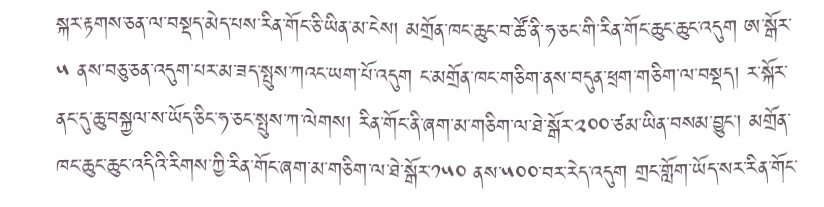སྐར་རྟགས་ཅན་ལ་བསྡད་མེད་པས་རིན་གོང་ཅི་ཡིན་མ་ངེས། མགྲོན་ཁང་ཆུང་བ་ཚོ་ནི་ཧ་ཅང་གི་རིན་གོང་ཆུང་ཆུང་འདུག ཨ་སྒོར་༥ ནས་བཅུ་ཅན་འདུག་པར་མ་ཟད་སྤུས་ཀའང་ཡག་པོ་འདུག ང་མགྲོན་ཁང་གཅིག་ནས་བདུན་ཕྲག་གཅིག་ལ་བསྡད། ར་སྐོར་ནང་དུ་ཆུ་བསྐྱལ་ས་ཡོད་ཅིང་ཧ་ཅང་སྤུས་ཀ་ལེགས། རིན་གོང་ནི་ཞག་མ་གཅིག་ལ་ཐེ་སྒོར་༢༠༠་ཙམ་ཡིན་བསམ་བྱུང་། མགྲོན་ཁང་ཆུང་ཆུང་འདིའི་རིགས་ཀྱི་རིན་གོང་ཞག་མ་གཅིག་ལ་ཐེ་སྒོར་༡༥༠ ནས་༥༠༠་བར་རེད་འདུག གྲང་གློག་ཡོད་སར་རིན་གོང་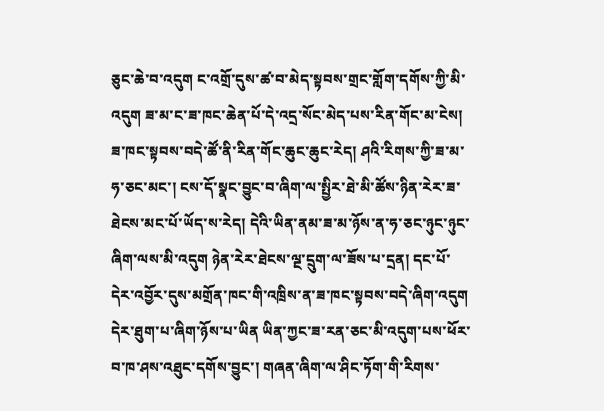ཅུང་ཆེ་བ་འདུག ང་འགྲོ་དུས་ཚ་བ་མེད་སྟབས་གྲང་གློག་དགོས་ཀྱི་མི་འདུག ཟ་མ་ང་ཟ་ཁང་ཆེན་པོ་དེ་འདྲ་སོང་མེད་པས་རིན་གོང་མ་ངེས། ཟ་ཁང་སྟབས་བདེ་ཚོ་ནི་རིན་གོང་ཆུང་ཆུང་རེད། ཤའི་རིགས་ཀྱི་ཟ་མ་ཧ་ཅང་མང་། ངས་དོ་སྣང་བྱུང་བ་ཞིག་ལ་སྤྱིར་ཐེ་མི་ཚོས་ཉིན་རེར་ཟ་ཐེངས་མང་པོ་ཡོད་ས་རེད། དེའི་ཡིན་ནམ་ཟ་མ་ཉོས་ན་ཧ་ཅང་ཉུང་ཉུང་ཞིག་ལས་མི་འདུག ཉེན་རེར་ཐེངས་ལྔ་དྲུག་ལ་ཟོས་པ་དྲན། དང་པོ་དེར་འབྱོར་དུས་མགྲོན་ཁང་གི་འཁྲིས་ན་ཟ་ཁང་སྟབས་བདེ་ཞིག་འདུག དེར་ཐུག་པ་ཞིག་ཉོས་པ་ཡིན ཡིན་ཀྱང་ཟ་རན་ཅང་མི་འདུག་པས་ཕོར་བ་ཁ་ཤས་འཐུང་དགོས་བྱུང་། གཞན་ཞིག་ལ་ཤིང་ཏོག་གི་རིགས་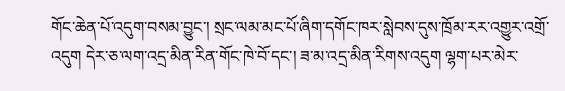གོང་ཆེན་པོ་འདུག་བསམ་བྱུང་། སྲང་ལམ་མང་པོ་ཞིག་དགོང་ཁར་སླེབས་དུས་ཁྲོམ་རར་འགྱུར་འགྲོ་འདུག དེར་ཅ་ལག་འདྲ་མིན་རིན་གོང་ཁེ་བོ་དང་། ཟ་མ་འདྲ་མིན་རིགས་འདུག ལྷག་པར་མེར་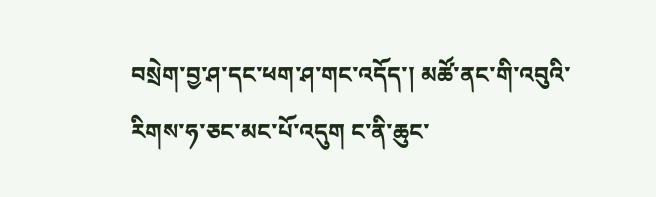བསྲེག་བྱ་ཤ་དང་ཕག་ཤ་གང་འདོད་། མཚོ་ནང་གི་འབུའི་རིགས་ཧ་ཅང་མང་པོ་འདུག ང་ནི་ཆུང་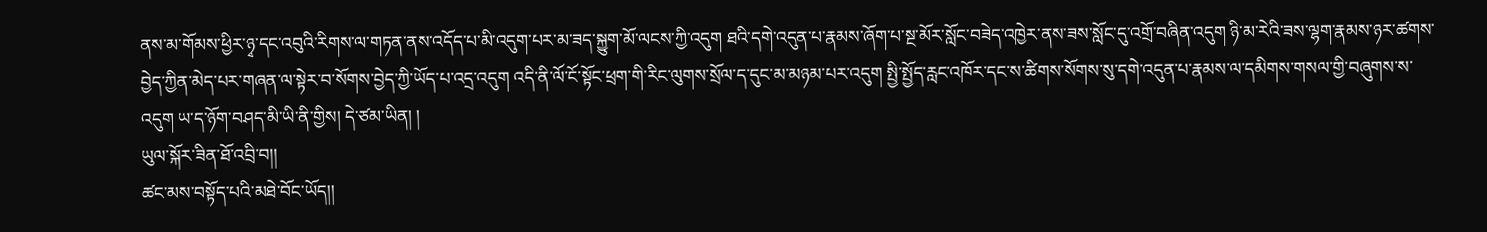ནས་མ་གོམས་ཕྱིར་ཉྭ་དང་འབུའི་རིགས་ལ་གཏན་ནས་འདོད་པ་མི་འདུག་པར་མ་ཟད་སྐྱུག་མོ་ལངས་ཀྱི་འདུག ཐའི་དགེ་འདུན་པ་རྣམས་ཞོག་པ་སྔ་མོར་སློང་བཟེད་འཁྱེར་ནས་ཟས་སློང་དུ་འགྲོ་བཞིན་འདུག ཉི་མ་རེའི་ཟས་ལྷག་རྣམས་ཉར་ཚགས་བྱེད་ཀྱིན་མེད་པར་གཞན་ལ་སྟེར་བ་སོགས་བྱེད་ཀྱི་ཡོད་པ་འདྲ་འདུག འདི་ནི་ལོ་ངོ་སྟོང་ཕྲག་གི་རིང་ལུགས་སྲོལ་ད་དུང་མ་མཉམ་པར་འདུག སྤྱི་སྤྱོད་རླང་འཁོར་དང་ས་ཚིགས་སོགས་སུ་དགེ་འདུན་པ་རྣམས་ལ་དམིགས་གསལ་གྱི་བཞུགས་ས་འདུག ཡ་ད་ཉོག་བཤད་མི་ཡི་ནི་གྱིས། དེ་ཙམ་ཡིན། །
ཡུལ་སྐོར་ཟིན་ཐོ་འབྲི་བ།།
ཚང་མས་བསྟོད་པའི་མཐེ་བོང་ཡོད།།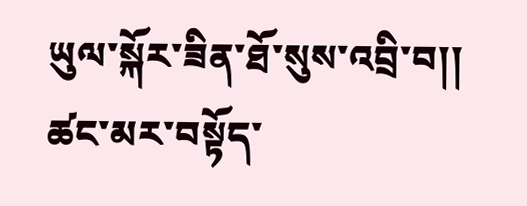ཡུལ་སྐོར་ཟིན་ཐོ་སུས་འབྲི་བ།།
ཚང་མར་བསྟོད་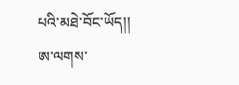པའི་མཐེ་བོང་ཡོད།།
ཨ་ལགས་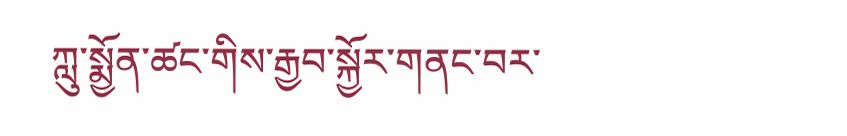ཀླུ་སྨྱོན་ཚང་གིས་རྒྱབ་སྐྱོར་གནང་བར་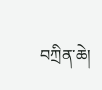བཀྲིན་ཆེ།